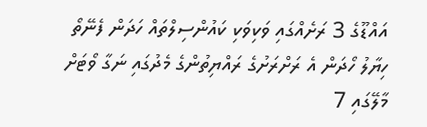އައްޑޫގެ 3 ރަށެއްގައި ވަކިވަކި ކައުންސިލްތައް ހަދަން ފެނޭތޯ ހިޔާލު ހޯދަން އެ ރަށްރަށުގެ ރައްޔިތުންގެ މެދުގައި ނަގާ ވޯޓަށް މާލޭގައި 7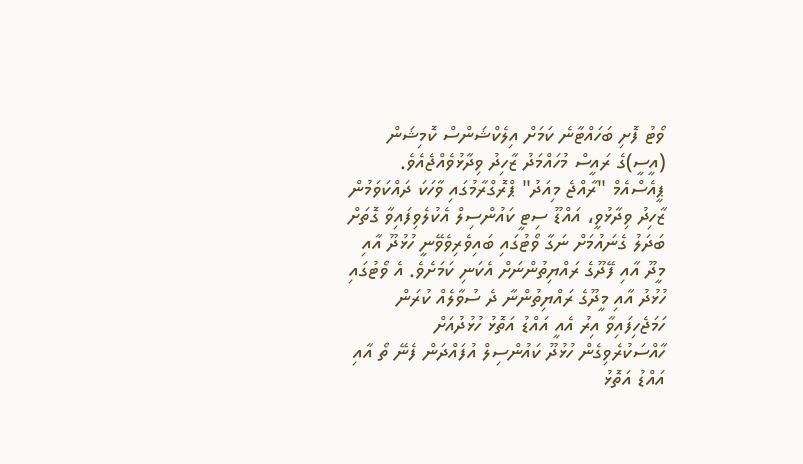ވޯޓު ފޮށި ބަހައްޓާނެ ކަމަށް އިލެކްޝަންސް ކޮމިޝަން (އީސީ)ގެ ރައީސް މުހައްމަދު ޒާހިދު ވިދާޅުވެއްޖެއެވެ.
ޕީއެސްއެމް "ރާއްޖެ މިއަދު" ޕްރޮގްރާމުގައި ވާހަކަ ދައްކަވަމުން ޒާހިދު ވިދާޅުވީ، އައްޑޫ ސިޓީ ކައުންސިލް އެކުލެވިފައިވާ ގޮތަށް ބަދަލު ގެނައުމަށް ނަގާ ވޯޓުގައި ބައިވެރިވެވޭނީ ހުޅުދޫ އާއި މީދޫ އާއި ފޭދޫގެ ރައްޔިތުންނަށް އެކަނި ކަމަށެވެ. އެ ވޯޓުގައި ހުޅުދު އާއި މީދޫގެ ރައްޔިތުންނާ ދެ ސުވާލެއް ކުރަން ހަމަޖެހިފައިވާ އިރު އެއީ އައްޑު އަތޮޅު ހުޅުދުއަށް ހާއްސަކުރެވިގެން ހުޅުދޫ ކައުންސިލް އުފައްދަން ފެނޭ ތޯ އާއި އައްޑު އަތޮޅު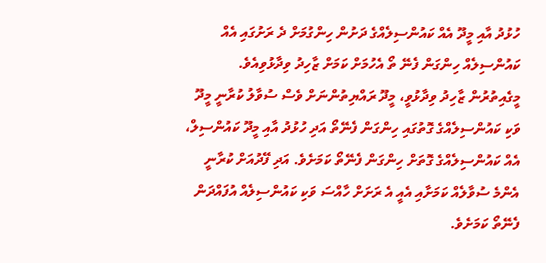ހުޅުދު އާއި މީދޫ އެއް ކައުންސިލެއްގެ ދަށުން ހިންގުމަށް ދެ ރަށުގައި އެއް ކައުންސިލެއް ހިންގަން ފެނޭ ތޯ އެހުމަށް ކަމަށް ޒާހިދު ވިދާޅުވިއެވެ.
މީގެއިތުރުން ޒާހިދު ވިދާޅުވީ، މީދޫ ރައްޔިތުންނަށް ވެސް ސުވާލު ކުރާނީ މީދޫ ވަކި ކައުންސިލެއްގެ ގޮތުގައި ހިންގަން ފެނޭތޯ އަދި ހުޅުދު އާއި މީދޫ ކައުންސިލް، އެއް ކައުންސިލެއްގެ ގޮތަށް ހިންގަން ފެނޭތޯ ކަމަށެވެ. އަދި ފޭދުއަށް ކުރާނީ އެންމެ ސުވާލެއް ކަމަށާއި އެއީ އެ ރަށަށް ހާއްސަ ވަކި ކައުންސިލެއް އުފައްދަން ފެނޭތޯ ކަމަށެވެ.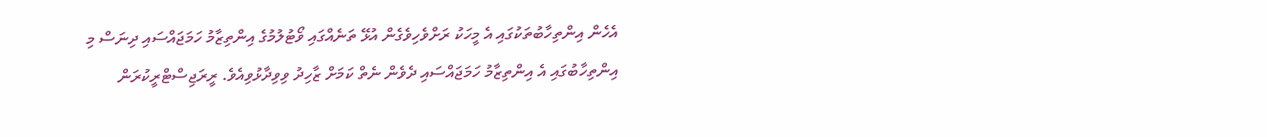އެހެން އިންތިހާބުތަކުގައި އެ މީހަކު ރަށްވެހިވެގެން އުޅޭ ތަނެއްގައި ވޯޓުލުމުގެ އިންތިޒާމު ހަމަޖައްސައި ދިނަސް މި އިންތިހާބުގައި އެ އިންތިޒާމު ހަމަޖައްސައި ދެވެން ނެތް ކަމަށް ޒާހިދު ވިވިދާޅުވިއެވެ. ރީރަޖިސްޓްރީކުރަން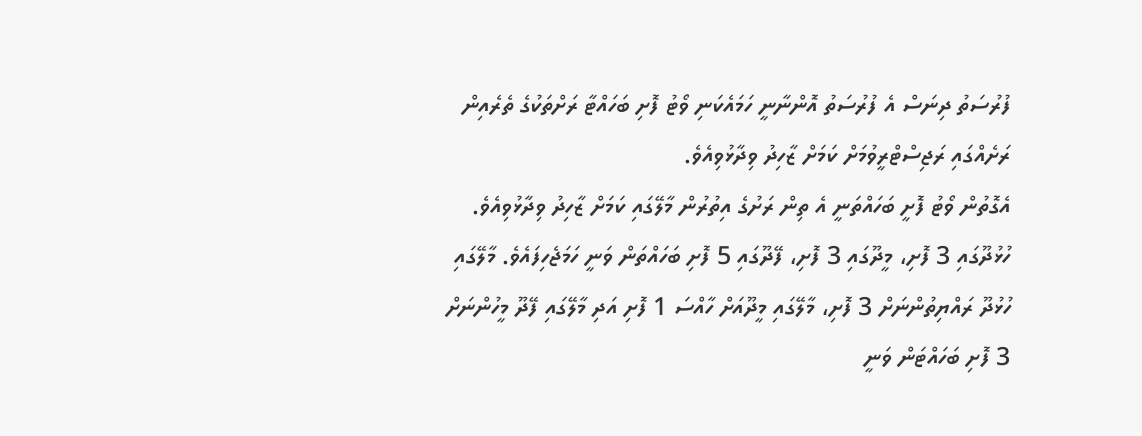ފުރުސަތު ދިނަސް އެ ފުރުސަތު އޮންނާނީ ހަމައެކަނި ވޯޓު ފޮށި ބަހައްޓާ ރަށްތަކުގެ ތެރެއިން ރަށެއްގައި ރަޖިސްޓްރީވުމަށް ކަމަށް ޒާހިދު ވިދާޅުވިއެވެ.
އެގޮތުން ވޯޓު ފޮށީ ބަހައްތަނީ އެ ތިން ރަށުގެ އިތުރުން މާލޭގައި ކަމަށް ޒާހިދު ވިދާޅުވިއެވެ. ހުޅުދޫގައި 3 ފޮށި، މީދޫގައި 3 ފޮށި، ފޭދޫގައި 5 ފޮށި ބަހައްތަން ވަނީ ހަމަޖެހިފައެވެ. މާލޭގައި ހުޅުދޫ ރައްޔިތުންނަށް 3 ފޮށި، މާލޭގައި މީދޫއަށް ހާއްސަ 1 ފޮށި އަދި މާލޭގައި ފޭދޫ މީހުންނަށް 3 ފޮށި ބަހައްޓަން ވަނީ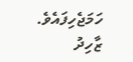ހަމަޖެހިފައެވެ.
ޒާހިދު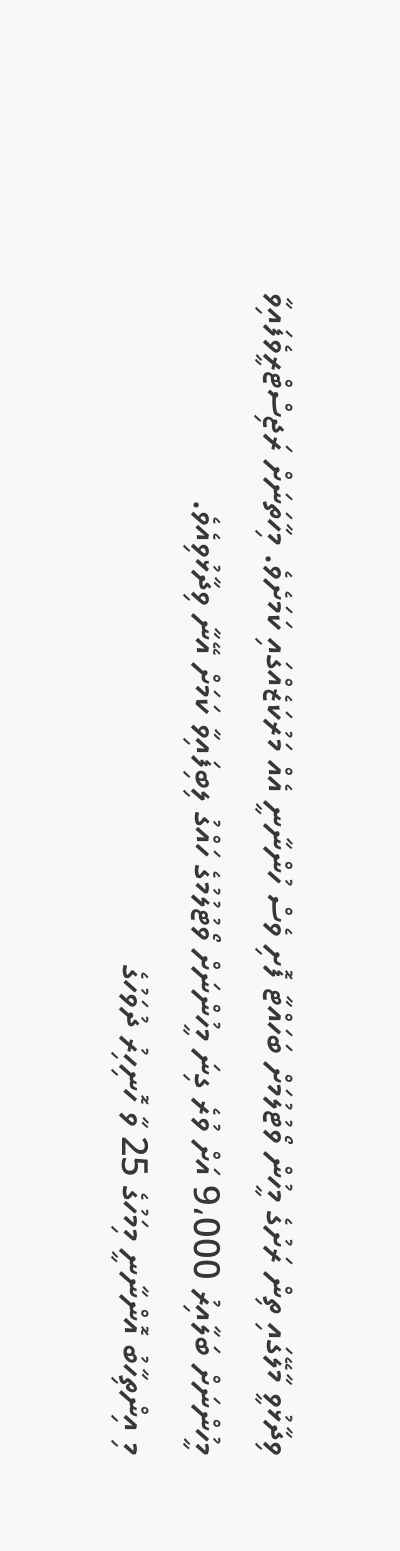ވިދާޅުވީ މާލޭގައި ތިން ރަށުގެ މީހުން ވޯޓުލުމަށް ބަހައްޓާ ފޮށި ވެސް ހުންނާނީ އެއް މަރުކަޒެއްގައި ކަމަށެވެ. މިހާތަނަށް ރަޖިސްޓްރީވެފައިވާ މީހުންނަށް ބަލާއިރު 9،000 އަށް ވުރެ ގިނަ މީހުންނަށް ވޯޓުލުމުގެ ހައްގު ލިބިފައިވާ ކަމަށް އޭނާ ވިދާޅުވިއެވެ.
މި އިންތިހާބު އޮންނާނީ މިމަހުގެ 25 ވާ ހޮނިހިރު ދުވަހުގެ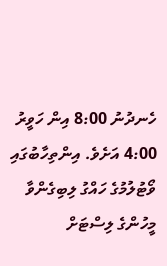ހެނދުނު 8:00 އިން ހަވީރު 4:00 އަށެވެ. އިންތިހާބުގައި ވޯޓުލުމުގެ ހައްގު ލިބިގެންވާ މީހުންގެ ލިސްޓަށް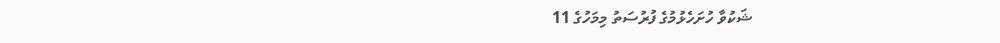ޝަކުވާ ހުށަހެޅުމުގެ ފުރުސަތު މިމަހުގެ 11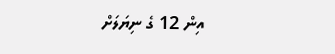އިން 12 ގެ ނިޔަލަށް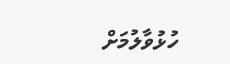ހުޅުވާލުމަށް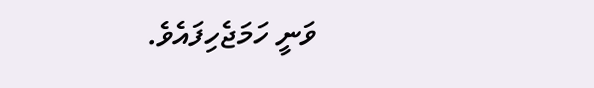ވަނީ ހަމަޖެހިފައެވެ.